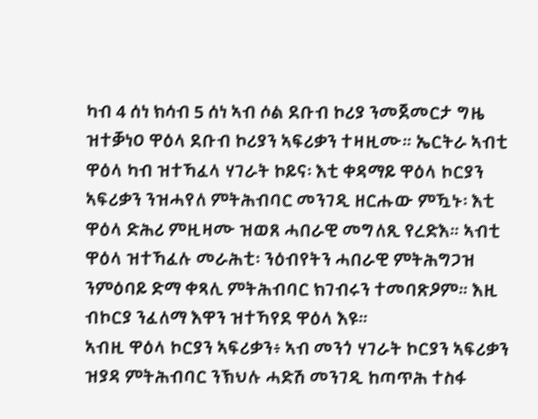ካብ 4 ሰነ ክሳብ 5 ሰነ ኣብ ሶል ደቡብ ኮሪያ ንመጀመርታ ግዜ ዝተቓነዐ ዋዕላ ደቡብ ኮሪያን ኣፍሪቃን ተዛዚሙ። ኤርትራ ኣብቲ ዋዕላ ካብ ዝተኻፈላ ሃገራት ኮይና፡ እቲ ቀዳማይ ዋዕላ ኮርያን ኣፍሪቃን ንዝሓየለ ምትሕብባር መንገዲ ዘርሑው ምዃኑ፡ እቲ ዋዕላ ድሕሪ ምዚዛሙ ዝወጸ ሓበራዊ መግለጺ የረድእ። ኣብቲ ዋዕላ ዝተኻፈሉ መራሕቲ፡ ንዕብየትን ሓበራዊ ምትሕግጋዝ ንምዕባይ ድማ ቀጻሊ ምትሕብባር ክገብሩን ተመባጽዖም። እዚ ብኮርያ ንፈለማ እዋን ዝተኻየደ ዋዕላ እዩ።
ኣብዚ ዋዕላ ኮርያን ኣፍሪቃን፥ ኣብ መንጎ ሃገራት ኮርያን ኣፍሪቃን ዝያዳ ምትሕብባር ንኽህሉ ሓድሽ መንገዲ ከጣጥሕ ተስፋ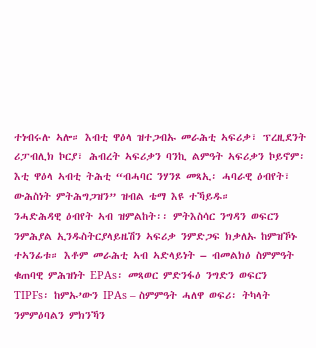ተነብሩሉ ኣሎ። እብቲ ዋዕላ ዝተጋብኡ መራሕቲ ኣፍሪቃ፣ ፕረዚደንት ሪፓብሊክ ኮርያ፣ ሕብረት ኣፍሪቃን ባንኪ ልምዓት ኣፍሪቃን ኮይኖም፡ እቲ ዋዕላ ኣብቲ ትሕቲ “ብሓባር ንሃንጾ መጻኢ፡ ሓባራዊ ዕብየት፣ ውሕስነት ምትሕግጋዝን” ዝብል ቴማ እዩ ተኻይዱ።
ንሓድሕዳዊ ዕብየት ኣብ ዝምልከት፡፡ ምትእስሳር ንግዳን ወፍርን ንምሕያል ኢንዱስትርያላይዜሽን ኣፍሪቃ ንምድጋፍ ክቃለኡ ከምዝኾኑ ተኣንፊቱ። እቶም መራሕቲ ኣብ ኣድላይነት – ብመልክዕ ስምምዓት ቁጠባዊ ምሕዝነት EPAs፡ መጻወር ምድንፋዕ ንግድን ወፍርን TIPFs፡ ከምኡ’ውን IPAs – ስምምዓት ሓለዋ ወፍሪ፡ ትካላት ንምምዕባልን ምክንኻን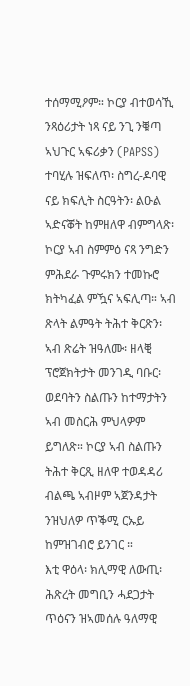ተሰማሚዖም። ኮርያ ብተወሳኺ ንጻዕሪታት ነጻ ናይ ንጊ ንቑጣ ኣህጉር ኣፍሪቃን (PAPSS) ተባሂሉ ዝፍለጥ፡ ስግረ-ዶባዊ ናይ ክፍሊት ስርዓትን፡ ልዑል ኣድናቖት ከምዘለዋ ብምግላጽ፡ ኮርያ ኣብ ስምምዕ ናጻ ንግድን ምሕደራ ጉምሩክን ተመኩሮ ክትካፈል ምዃና ኣፍሊጣ። ኣብ ጽላት ልምዓት ትሕተ ቅርጽን፡ ኣብ ጽሬት ዝዓለሙ፡ ዘላቒ ፕሮጀክትታት መንገዲ ባቡር፡ ወደባትን ስልጡን ከተማታትን ኣብ መስርሕ ምህላዎም ይግለጽ። ኮርያ ኣብ ስልጡን ትሕተ ቅርጺ ዘለዋ ተወዳዳሪ ብልጫ ኣብዞም ኣጀንዳታት ንዝህለዎ ጥቕሚ ርኡይ ከምዝገብሮ ይንገር ።
እቲ ዋዕላ፡ ክሊማዊ ለውጢ፡ ሕጽረት መግቢን ሓደጋታት ጥዕናን ዝኣመሰሉ ዓለማዊ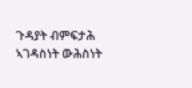ጉዳያት ብምፍታሕ ኣገዳስነት ውሕስነት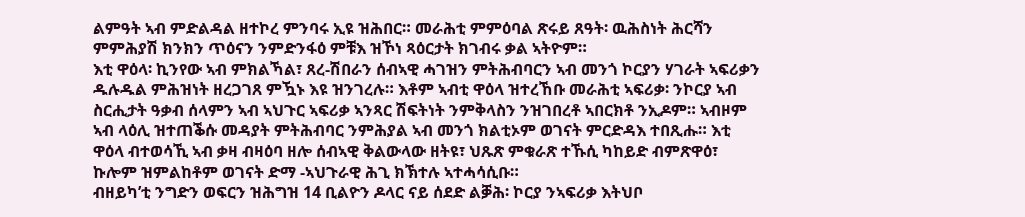ልምዓት ኣብ ምድልዳል ዘተኮረ ምንባሩ ኢዩ ዝሕበር። መራሕቲ ምምዕባል ጽሩይ ጸዓት፡ ዉሕስነት ሕርሻን ምምሕያሽ ክንክን ጥዕናን ንምድንፋዕ ምቹእ ዝኾነ ጻዕርታት ክገብሩ ቃል ኣትዮም።
እቲ ዋዕላ፡ ኪንየው ኣብ ምክልኻል፣ ጸረ-ሽበራን ሰብኣዊ ሓገዝን ምትሕብባርን ኣብ መንጎ ኮርያን ሃገራት ኣፍሪቃን ዱሉዱል ምሕዝነት ዘረጋገጸ ምዃኑ እዩ ዝንገረሉ። እቶም ኣብቲ ዋዕላ ዝተረኸቡ መራሕቲ ኣፍሪቃ፡ ንኮርያ ኣብ ስርሒታት ዓቃብ ሰላምን ኣብ ኣህጉር ኣፍሪቃ ኣንጻር ሽፍትነት ንምቅላስን ንዝገበረቶ ኣበርክቶ ንኢዶም። ኣብዞም ኣብ ላዕሊ ዝተጠቕሱ መዳያት ምትሕብባር ንምሕያል ኣብ መንጎ ክልቲኦም ወገናት ምርድዳእ ተበጺሑ። እቲ ዋዕላ ብተወሳኺ ኣብ ቃዛ ብዛዕባ ዘሎ ሰብኣዊ ቅልውላው ዘትዩ፣ ህጹጽ ምቁራጽ ተኹሲ ካከይድ ብምጽዋዕ፣ ኩሎም ዝምልከቶም ወገናት ድማ -ኣህጉራዊ ሕጊ ክኽተሉ ኣተሓሳሲቡ።
ብዘይካ’ቲ ንግድን ወፍርን ዝሕግዝ 14 ቢልዮን ዶላር ናይ ሰደድ ልቓሕ፡ ኮርያ ንኣፍሪቃ እትህቦ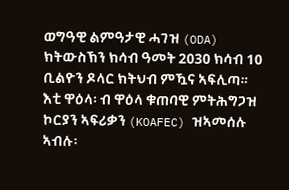ወግዓዊ ልምዓታዊ ሓገዝ (ODA) ክትውስኽን ክሳብ ዓመት 2030 ክሳብ 10 ቢልዮን ዶላር ክትህብ ምዃና ኣፍሊጣ። እቲ ዋዕላ፡ ብ ዋዕላ ቁጠባዊ ምትሕግጋዝ ኮርያን ኣፍሪቃን (KOAFEC) ዝኣመሰሉ ኣብሉ፡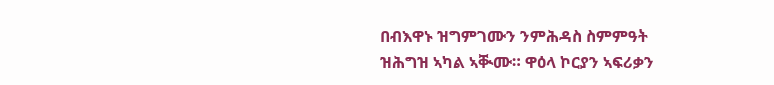በብእዋኑ ዝግምገሙን ንምሕዳስ ስምምዓት ዝሕግዝ ኣካል ኣቚሙ። ዋዕላ ኮርያን ኣፍሪቃን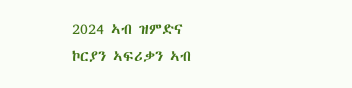2024 ኣብ ዝምድና ኮርያን ኣፍሪቃን ኣብ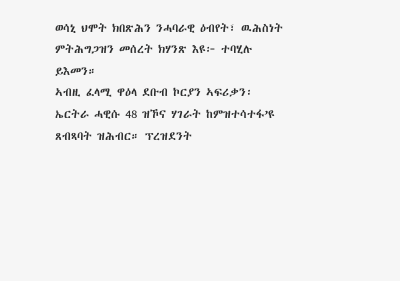ወሳኒ ህሞት ክበጽሕን ንሓባራዊ ዕብየት፣ ዉሕስነት ምትሕግጋዝን መሰረት ክሃንጽ እዩ፦ ተባሂሉ ይእመን።
ኣብዚ ፈላሚ ዋዕላ ደቡብ ኮርያን ኣፍሪቃን፡ ኤርትራ ሓዊሱ 48 ዝኾና ሃገራት ከምዝተሳተፋ’ዩ ጸብጻባት ዝሕብር። ፕረዝደንት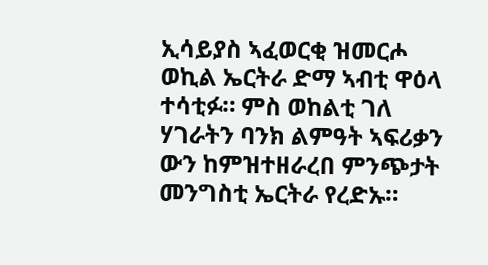ኢሳይያስ ኣፈወርቂ ዝመርሖ ወኪል ኤርትራ ድማ ኣብቲ ዋዕላ ተሳቲፉ። ምስ ወከልቲ ገለ ሃገራትን ባንክ ልምዓት ኣፍሪቃን ውን ከምዝተዘራረበ ምንጭታት መንግስቲ ኤርትራ የረድኡ።